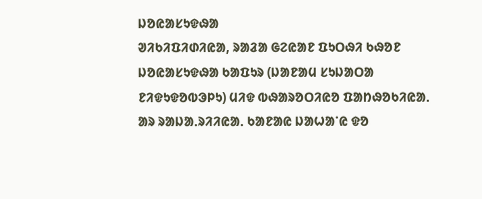ᱡᱚᱭᱟᱥᱩᱫᱷᱟ
ᱣᱤᱠᱤᱯᱤᱰᱤᱭᱟ, ᱨᱟᱲᱟ ᱜᱮᱭᱟᱱ ᱯᱩᱛᱷᱤ ᱠᱷᱚᱱ
ᱡᱚᱭᱟᱥᱩᱫᱷᱟ ᱠᱟᱯᱩᱨ (ᱡᱟᱱᱟᱢ ᱥᱩᱡᱟᱛᱟ ᱱᱤᱫᱩᱫᱚᱵᱳᱞᱩ) ᱢᱤᱫ ᱵᱷᱟᱨᱚᱛᱤᱭᱚ ᱯᱟᱴᱷᱚᱠᱤᱭᱟᱹ ᱟᱨ ᱨᱟᱡᱟᱹᱨᱤᱤᱭᱟᱹ ᱠᱟᱱᱟᱭ ᱡᱟᱦᱟᱸᱭ ᱫᱚ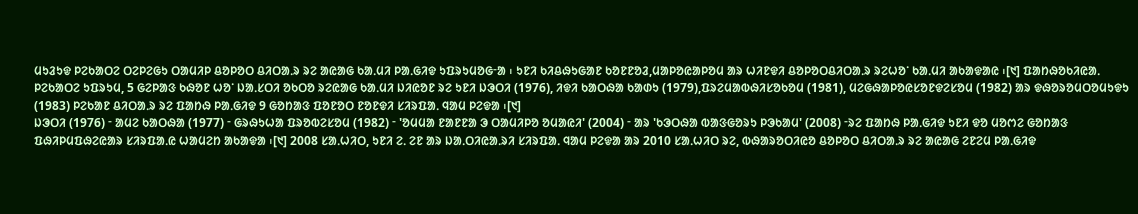ᱢᱩᱲᱩᱫ ᱞᱮᱠᱟᱛᱮ ᱛᱮᱞᱮᱜᱩ ᱛᱟᱢᱤᱞ ᱪᱚᱞᱚᱛ ᱪᱤᱛᱟᱹᱨ ᱨᱮ ᱟᱭᱟᱜ ᱠᱟᱹᱢᱤ ᱞᱟᱹᱜᱤᱫ ᱩᱯᱨᱩᱢᱚᱜᱼᱟ ᱾ ᱩᱱᱤ ᱠᱤᱪᱷᱩᱜᱟᱱ ᱠᱚᱱᱱᱚᱲ,ᱢᱟᱞᱚᱭᱟᱞᱚᱢ ᱟᱨ ᱦᱤᱱᱫᱤ ᱪᱚᱞᱚᱛᱪᱤᱛᱟᱹᱨ ᱨᱮᱦᱚᱸ ᱠᱟᱹᱢᱤ ᱟᱠᱟᱫᱟᱭ ᱾[᱑] ᱯᱟᱴᱷᱚᱠᱤᱭᱟᱹ ᱞᱮᱠᱟᱛᱮ ᱩᱯᱨᱩᱢ, 5 ᱜᱮᱞᱟᱝ ᱠᱷᱚᱱ ᱦᱚᱸ ᱡᱟᱹᱥᱛᱤ ᱚᱠᱛᱚ ᱨᱮᱭᱟᱜ ᱠᱟᱹᱢᱤ ᱡᱤᱭᱚᱱ ᱨᱮ ᱩᱱᱤ ᱡᱳᱛᱤ (1976), ᱤᱫᱤ ᱠᱟᱛᱷᱟ ᱠᱟᱰᱩ (1979),ᱯᱨᱮᱢᱟᱵᱷᱤᱥᱚᱠᱚᱢ (1981), ᱢᱮᱜᱷᱟᱞᱚᱭᱥᱚᱱᱫᱮᱥᱚᱢ (1982) ᱟᱨ ᱫᱷᱚᱨᱚᱢᱛᱚᱢᱩᱫᱩ (1983) ᱞᱮᱠᱟᱱ ᱪᱤᱛᱟᱹᱨ ᱨᱮ ᱯᱟᱴᱷ ᱞᱟᱹᱜᱤᱫ 9 ᱜᱚᱴᱟᱝ ᱯᱚᱱᱚᱛ ᱱᱚᱱᱫᱤ ᱥᱤᱨᱯᱟᱹ ᱧᱟᱢ ᱞᱮᱫᱟ ᱾[᱑]
ᱡᱳᱛᱤ (1976) ᱼ ᱟᱢᱮ ᱠᱟᱛᱷᱟ (1977) ᱼ ᱜᱨᱷᱩᱦᱟ ᱯᱨᱚᱵᱮᱥᱚᱢ (1982) ᱼ 'ᱚᱢᱢᱟ ᱱᱟᱱᱱᱟ ᱳ ᱛᱟᱢᱤᱞᱚ ᱚᱢᱟᱭᱤ' (2004) ᱼ ᱟᱨ 'ᱠᱳᱛᱷᱟ ᱵᱟᱝᱜᱚᱨᱩ ᱞᱳᱠᱟᱢ' (2008) ᱼᱨᱮ ᱯᱟᱴᱷ ᱞᱟᱹᱜᱤᱫ ᱩᱱᱤ ᱫᱚ ᱢᱚᱬᱮ ᱜᱚᱴᱟᱝ ᱯᱷᱤᱞᱢᱯᱷᱮᱭᱟᱨ ᱥᱤᱨᱯᱟᱹᱭ ᱦᱟᱢᱮᱴ ᱟᱠᱟᱫᱟ ᱾[᱑] 2008 ᱥᱟᱹᱦᱤᱛ, ᱩᱱᱤ ᱮᱹ ᱮᱱ ᱟᱨ ᱡᱟᱹᱛᱤᱭᱟᱹᱨᱤ ᱥᱤᱨᱯᱟᱹ ᱧᱟᱢ ᱞᱮᱫᱟ ᱟᱨ 2010 ᱥᱟᱹᱦᱤᱛ ᱨᱮ, ᱵᱷᱟᱨᱚᱛᱤᱭᱚ ᱪᱚᱞᱚᱛ ᱪᱤᱛᱟᱹᱨ ᱨᱮ ᱟᱭᱟᱜ ᱮᱱᱮᱢ ᱞᱟᱹᱜᱤᱫ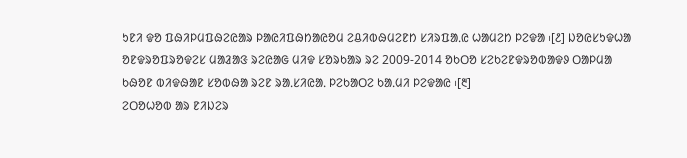ᱩᱱᱤ ᱫᱚ ᱯᱷᱤᱞᱢᱯᱷᱮᱭᱟᱨ ᱞᱟᱭᱤᱯᱷᱴᱟᱭᱚᱢ ᱮᱪᱤᱵᱷᱢᱮᱱᱴ ᱥᱤᱨᱯᱟᱹᱭ ᱦᱟᱢᱮᱴ ᱞᱮᱫᱟ ᱾[᱒] ᱡᱚᱭᱥᱩᱫᱦᱟ ᱚᱱᱫᱨᱚᱯᱨᱚᱫᱮᱥ ᱢᱟᱲᱟᱝ ᱨᱮᱭᱟᱜ ᱢᱤᱫ ᱥᱚᱨᱠᱟᱨ ᱨᱮ 2009-2014 ᱚᱠᱛᱚ ᱥᱮᱠᱮᱱᱫᱨᱚᱵᱟᱫᱽ ᱛᱟᱞᱢᱟ ᱠᱷᱚᱱ ᱵᱤᱫᱷᱟᱱ ᱥᱚᱵᱷᱟ ᱨᱮᱱ ᱨᱟᱹᱥᱤᱭᱟᱹ ᱞᱮᱠᱟᱛᱮ ᱠᱟᱹᱢᱤ ᱞᱮᱫᱟᱭ ᱾[᱓]
ᱮᱛᱚᱦᱚᱵ ᱟᱨ ᱱᱤᱡᱮᱨ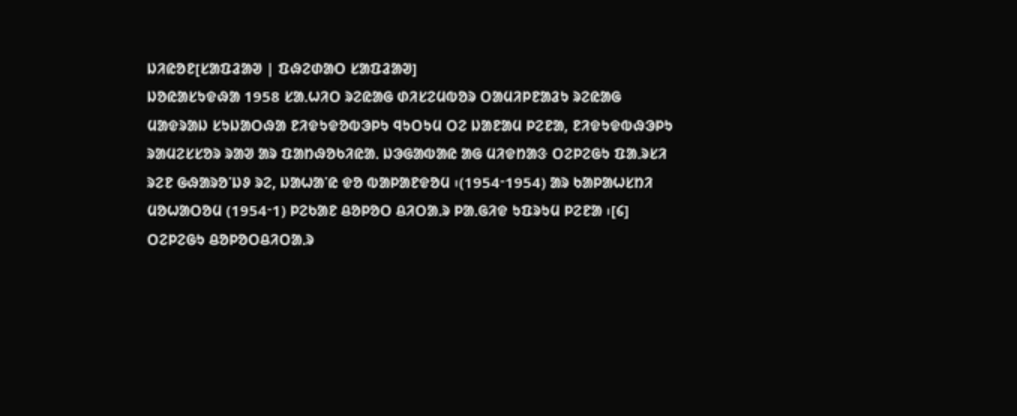ᱡᱤᱭᱚᱱ[ᱥᱟᱯᱲᱟᱣ | ᱯᱷᱮᱰᱟᱛ ᱥᱟᱯᱲᱟᱣ]
ᱡᱚᱭᱟᱥᱩᱫᱷᱟ 1958 ᱥᱟᱹᱦᱤᱛ ᱨᱮᱭᱟᱜ ᱰᱤᱥᱮᱢᱵᱚᱨ ᱛᱟᱢᱤᱞᱱᱟᱲᱩ ᱨᱮᱭᱟᱜ ᱢᱟᱫᱨᱟᱡ ᱥᱩᱡᱟᱛᱷᱟ ᱱᱤᱫᱩᱫᱚᱵᱳᱞᱩ ᱧᱩᱛᱩᱢ ᱛᱮ ᱡᱟᱱᱟᱢ ᱞᱮᱱᱟ, ᱱᱤᱫᱩᱫᱵᱷᱳᱞᱩ ᱨᱟᱢᱮᱥᱥᱚᱨ ᱨᱟᱣ ᱟᱨ ᱯᱟᱴᱷᱚᱠᱤᱭᱟᱹ ᱡᱳᱜᱟᱵᱟᱭ ᱟᱜ ᱢᱤᱫᱴᱟᱝ ᱛᱮᱞᱮᱜᱩ ᱯᱟᱹᱨᱥᱤ ᱨᱮᱱ ᱜᱷᱟᱨᱚᱸᱡᱽ ᱨᱮ, ᱡᱟᱦᱟᱸᱭ ᱫᱚ ᱵᱟᱞᱟᱱᱫᱚᱢ ᱾(1954ᱼ1954) ᱟᱨ ᱠᱟᱞᱟᱦᱥᱴᱤ ᱢᱚᱦᱟᱛᱚᱢ (1954ᱼ1) ᱞᱮᱠᱟᱱ ᱪᱚᱞᱚᱛ ᱪᱤᱛᱟᱹᱨ ᱞᱟᱹᱜᱤᱫ ᱩᱯᱨᱩᱢ ᱞᱮᱱᱟ ᱾[᱔] ᱛᱮᱞᱮᱜᱩ ᱪᱚᱞᱚᱛᱪᱤᱛᱟᱹᱨ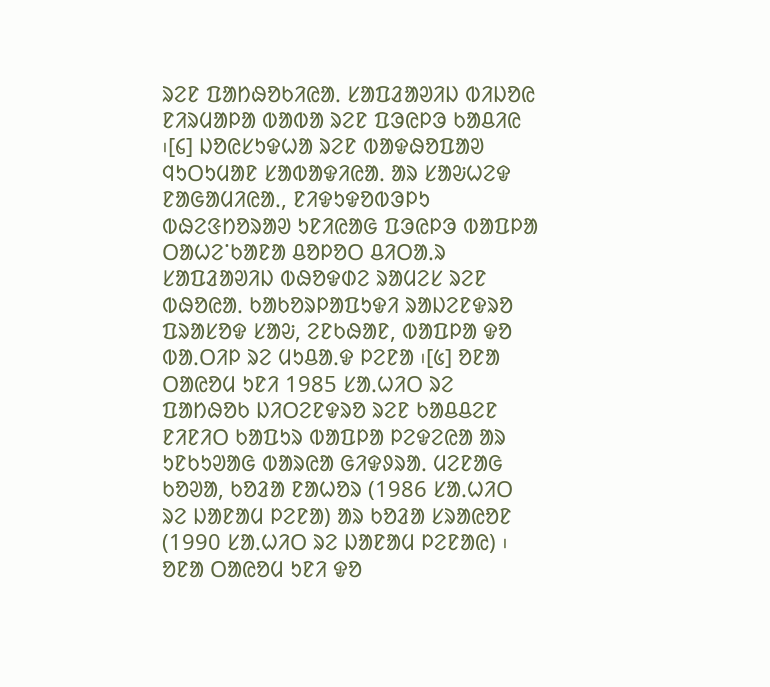ᱨᱮᱱ ᱯᱟᱴᱷᱚᱠᱤᱭᱟᱹ ᱥᱟᱯᱲᱟᱣᱤᱡ ᱵᱤᱡᱚᱭ ᱱᱤᱨᱢᱟᱞᱟ ᱵᱟᱵᱟ ᱨᱮᱱ ᱯᱳᱭᱞᱳ ᱠᱟᱪᱤᱭ ᱾[᱔] ᱡᱚᱭᱥᱩᱫᱦᱟ ᱨᱮᱱ ᱵᱟᱫᱷᱚᱯᱟᱣ ᱧᱩᱛᱩᱢᱟᱱ ᱥᱟᱵᱟᱫᱤᱭᱟᱹ ᱟᱨ ᱥᱟᱶᱦᱮᱫ ᱱᱟᱜᱟᱢᱤᱭᱟᱹ, ᱱᱤᱫᱩᱫᱚᱵᱳᱞᱩ ᱵᱷᱮᱝᱴᱚᱨᱟᱣ ᱩᱱᱤᱭᱟᱜ ᱯᱳᱭᱞᱳ ᱵᱟᱯᱞᱟ ᱛᱟᱦᱮᱸᱠᱟᱱᱟ ᱪᱚᱞᱚᱛ ᱪᱤᱛᱟᱹᱨ ᱥᱟᱯᱲᱟᱣᱤᱡ ᱵᱷᱚᱫᱰᱮ ᱨᱟᱢᱮᱥ ᱨᱮᱱ ᱵᱷᱚᱭᱟᱹ ᱠᱟᱠᱚᱨᱞᱟᱯᱩᱫᱤ ᱨᱟᱡᱮᱱᱫᱨᱚ ᱯᱨᱟᱥᱚᱫ ᱥᱟᱶ, ᱮᱱᱠᱷᱟᱱ, ᱵᱟᱯᱞᱟ ᱫᱚ ᱵᱟᱹᱛᱤᱞ ᱨᱮ ᱢᱩᱪᱟᱹᱫ ᱞᱮᱱᱟ ᱾[᱕] ᱚᱱᱟ ᱛᱟᱭᱚᱢ ᱩᱱᱤ 1985 ᱥᱟᱹᱦᱤᱛ ᱨᱮ ᱯᱟᱴᱷᱚᱠ ᱡᱤᱛᱮᱱᱫᱨᱚ ᱨᱮᱱ ᱠᱟᱪᱪᱮᱱ ᱱᱤᱱᱤᱛ ᱠᱟᱯᱩᱨ ᱵᱟᱯᱞᱟ ᱞᱮᱫᱮᱭᱟ ᱟᱨ ᱩᱱᱠᱩᱣᱟᱜ ᱵᱟᱨᱭᱟ ᱜᱤᱫᱽᱨᱟᱹ ᱢᱮᱱᱟᱜ ᱠᱚᱣᱟ, ᱠᱚᱲᱟ ᱱᱟᱦᱚᱨ (1986 ᱥᱟᱹᱦᱤᱛ ᱨᱮ ᱡᱟᱱᱟᱢ ᱞᱮᱱᱟ) ᱟᱨ ᱠᱚᱲᱟ ᱥᱨᱟᱭᱚᱱ (1990 ᱥᱟᱹᱦᱤᱛ ᱨᱮ ᱡᱟᱱᱟᱢ ᱞᱮᱱᱟᱭ) ᱾ ᱚᱱᱟ ᱛᱟᱭᱚᱢ ᱩᱱᱤ ᱫᱚ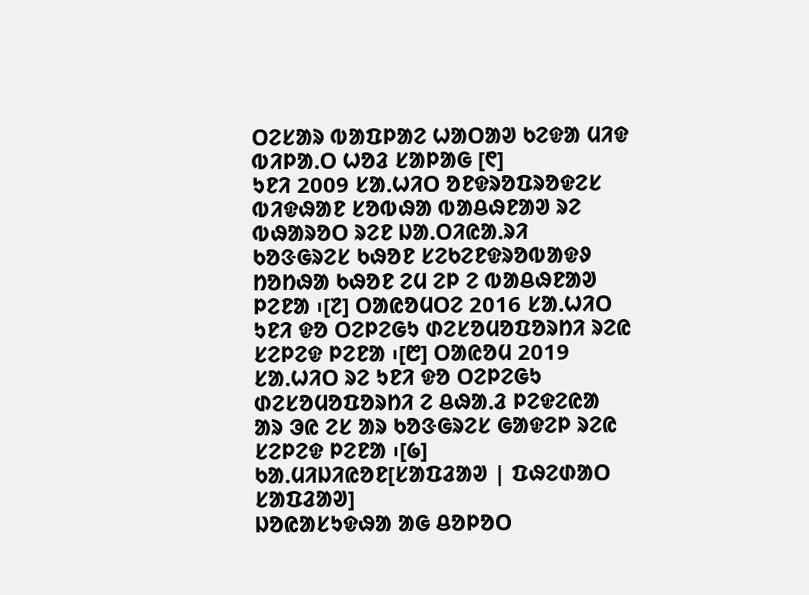ᱛᱮᱥᱟᱨ ᱵᱟᱯᱞᱟᱮ ᱦᱟᱛᱟᱣ ᱠᱮᱫᱟ ᱢᱤᱫ ᱵᱤᱞᱟᱹᱛ ᱦᱚᱲ ᱥᱟᱞᱟᱜ [᱖]
ᱩᱱᱤ 2009 ᱥᱟᱹᱦᱤᱛ ᱚᱱᱫᱨᱚᱯᱨᱚᱫᱮᱥ ᱵᱤᱫᱷᱟᱱ ᱥᱚᱵᱷᱟ ᱵᱟᱪᱷᱱᱟᱣ ᱨᱮ ᱵᱷᱟᱨᱚᱛ ᱨᱮᱱ ᱡᱟᱹᱛᱤᱭᱟᱹᱨᱤ ᱠᱚᱝᱜᱨᱮᱥ ᱠᱷᱚᱱ ᱥᱮᱠᱮᱱᱫᱨᱚᱵᱟᱫᱽ ᱴᱚᱴᱷᱟ ᱠᱷᱚᱱ ᱮᱢ ᱮᱞ ᱮ ᱵᱟᱪᱷᱱᱟᱣ ᱞᱮᱱᱟ ᱾[᱗] ᱛᱟᱭᱚᱢᱛᱮ 2016 ᱥᱟᱹᱦᱤᱛ ᱩᱱᱤ ᱫᱚ ᱛᱮᱞᱮᱜᱩ ᱰᱮᱥᱚᱢᱚᱯᱚᱨᱴᱤ ᱨᱮᱭ ᱥᱮᱞᱮᱫ ᱞᱮᱱᱟ ᱾[᱘] ᱛᱟᱭᱚᱢ 2019 ᱥᱟᱹᱦᱤᱛ ᱨᱮ ᱩᱱᱤ ᱫᱚ ᱛᱮᱞᱮᱜᱩ ᱰᱮᱥᱚᱢᱚᱯᱚᱨᱴᱤ ᱮ ᱪᱷᱟᱹᱲ ᱞᱮᱫᱮᱭᱟ ᱟᱨ ᱳᱭ ᱮᱥ ᱟᱨ ᱠᱚᱝᱜᱨᱮᱥ ᱜᱟᱫᱮᱞ ᱨᱮᱭ ᱥᱮᱞᱮᱫ ᱞᱮᱱᱟ ᱾[᱙]
ᱠᱟᱹᱢᱤᱡᱤᱭᱚᱱ[ᱥᱟᱯᱲᱟᱣ | ᱯᱷᱮᱰᱟᱛ ᱥᱟᱯᱲᱟᱣ]
ᱡᱚᱭᱟᱥᱩᱫᱷᱟ ᱟᱜ ᱪᱚᱞᱚᱛ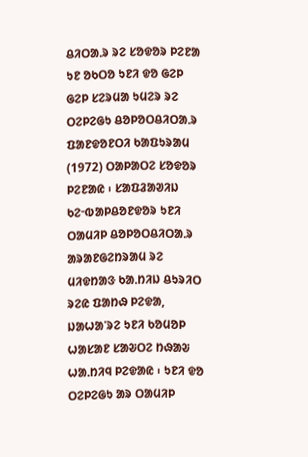ᱪᱤᱛᱟᱹᱨ ᱨᱮ ᱥᱚᱫᱚᱨ ᱞᱮᱱᱟ ᱩᱱ ᱚᱠᱛᱚ ᱩᱱᱤ ᱫᱚ ᱜᱮᱞ ᱜᱮᱞ ᱥᱮᱨᱢᱟ ᱩᱢᱮᱨ ᱨᱮ ᱛᱮᱞᱮᱜᱩ ᱪᱚᱞᱚᱛᱪᱤᱛᱟᱹᱨ ᱯᱟᱱᱫᱚᱱᱛᱤ ᱠᱟᱯᱩᱨᱟᱢ (1972) ᱛᱟᱞᱟᱛᱮ ᱥᱚᱫᱚᱨ ᱞᱮᱱᱟᱭ ᱾ ᱥᱟᱯᱲᱟᱣᱤᱡ ᱠᱮᱼᱵᱟᱞᱪᱚᱱᱫᱚᱨ ᱩᱱᱤ ᱛᱟᱢᱤᱞ ᱪᱚᱞᱚᱛᱪᱤᱛᱟᱹᱨ ᱟᱨᱟᱱᱜᱮᱴᱨᱟᱢ ᱨᱮ ᱢᱤᱫᱴᱟᱝ ᱠᱟᱹᱴᱤᱡ ᱪᱩᱨᱤᱛ ᱨᱮᱭ ᱯᱟᱴᱷ ᱞᱮᱫᱟ, ᱡᱟᱦᱟᱸᱨᱮ ᱩᱱᱤ ᱠᱚᱢᱚᱞ ᱦᱟᱥᱟᱱ ᱥᱟᱶᱛᱮ ᱴᱷᱟᱶ ᱦᱟᱹᱴᱤᱧ ᱞᱮᱫᱟᱭ ᱾ ᱩᱱᱤ ᱫᱚ ᱛᱮᱞᱮᱜᱩ ᱟᱨ ᱛᱟᱢᱤᱞ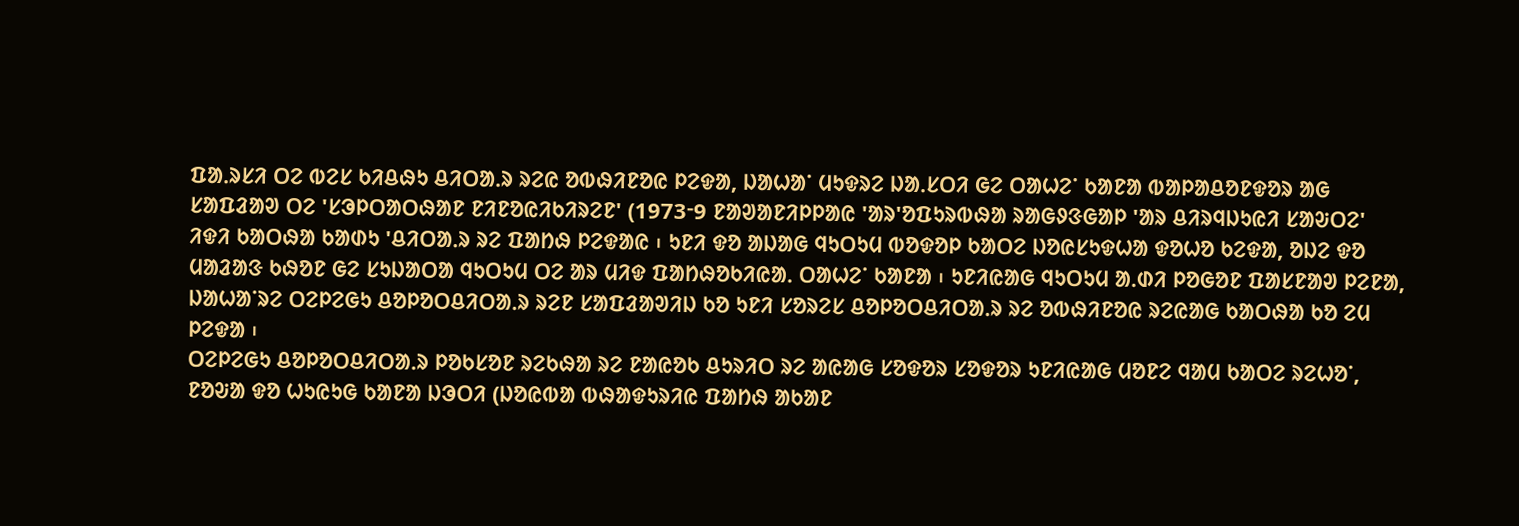ᱯᱟᱹᱨᱥᱤ ᱛᱮ ᱵᱮᱥ ᱠᱤᱪᱷᱩ ᱪᱤᱛᱟᱹᱨ ᱨᱮᱭ ᱚᱵᱷᱤᱱᱚᱭ ᱞᱮᱫᱟ, ᱡᱟᱦᱟᱸ ᱢᱩᱫᱨᱮ ᱡᱟᱹᱥᱛᱤ ᱜᱮ ᱛᱟᱦᱮᱸ ᱠᱟᱱᱟ ᱵᱟᱞᱟᱪᱚᱱᱫᱚᱨ ᱟᱜ ᱥᱟᱯᱲᱟᱣ ᱛᱮ 'ᱥᱳᱞᱛᱟᱛᱷᱟᱱ ᱱᱤᱱᱚᱭᱤᱠᱤᱨᱮᱱ' (1973ᱼ9 ᱱᱟᱣᱟᱱᱤᱞᱞᱟᱭ 'ᱟᱨ'ᱚᱯᱩᱨᱵᱷᱟ ᱨᱟᱜᱽᱝᱜᱟᱞ 'ᱟᱨ ᱪᱤᱨᱧᱡᱩᱭᱤ ᱥᱟᱶᱛᱮ' ᱤᱫᱤ ᱠᱟᱛᱷᱟ ᱠᱟᱰᱩ 'ᱪᱤᱛᱟᱹᱨ ᱨᱮ ᱯᱟᱴᱷ ᱞᱮᱫᱟᱭ ᱾ ᱩᱱᱤ ᱫᱚ ᱟᱡᱟᱜ ᱧᱩᱛᱩᱢ ᱵᱚᱫᱚᱞ ᱠᱟᱛᱮ ᱡᱚᱭᱥᱩᱫᱦᱟ ᱫᱚᱦᱚ ᱠᱮᱫᱟ, ᱚᱡᱮ ᱫᱚ ᱢᱟᱲᱟᱝ ᱠᱷᱚᱱ ᱜᱮ ᱥᱩᱡᱟᱛᱟ ᱧᱩᱛᱩᱢ ᱛᱮ ᱟᱨ ᱢᱤᱫ ᱯᱟᱴᱷᱚᱠᱤᱭᱟᱹ ᱛᱟᱦᱮᱸ ᱠᱟᱱᱟ ᱾ ᱩᱱᱤᱭᱟᱜ ᱧᱩᱛᱩᱢ ᱟᱹᱰᱤ ᱞᱚᱜᱚᱱ ᱯᱟᱥᱱᱟᱣ ᱞᱮᱱᱟ, ᱡᱟᱦᱟᱸᱨᱮ ᱛᱮᱞᱮᱜᱩ ᱪᱚᱞᱚᱛᱪᱤᱛᱟᱹᱨ ᱨᱮᱱ ᱥᱟᱯᱲᱟᱣᱤᱡ ᱠᱚ ᱩᱱᱤ ᱥᱚᱨᱮᱥ ᱪᱚᱞᱚᱛᱪᱤᱛᱟᱹᱨ ᱨᱮ ᱚᱵᱷᱤᱱᱚᱭ ᱨᱮᱭᱟᱜ ᱠᱟᱛᱷᱟ ᱠᱚ ᱮᱢ ᱞᱮᱫᱟ ᱾
ᱛᱮᱞᱮᱜᱩ ᱪᱚᱞᱚᱛᱪᱤᱛᱟᱹᱨ ᱞᱚᱠᱥᱚᱱ ᱨᱮᱠᱷᱟ ᱨᱮ ᱱᱟᱭᱚᱠ ᱪᱩᱨᱤᱛ ᱨᱮ ᱟᱭᱟᱜ ᱥᱚᱫᱚᱨ ᱥᱚᱫᱚᱨ ᱩᱱᱤᱭᱟᱜ ᱢᱚᱱᱮ ᱧᱟᱢ ᱠᱟᱛᱮ ᱨᱮᱦᱚᱸ, ᱱᱚᱶᱟ ᱫᱚ ᱦᱩᱭᱩᱜ ᱠᱟᱱᱟ ᱡᱳᱛᱤ (ᱡᱚᱭᱵᱟ ᱵᱷᱟᱫᱩᱨᱤᱭ ᱯᱟᱴᱷ ᱟᱠᱟᱱ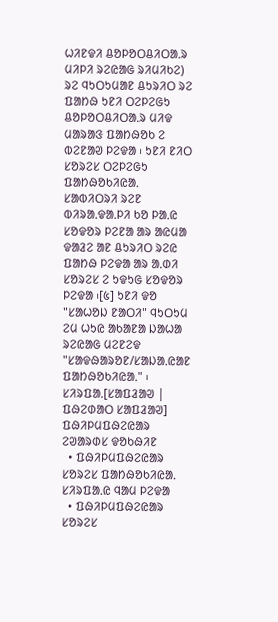ᱦᱤᱱᱫᱤ ᱪᱚᱞᱚᱛᱪᱤᱛᱟᱹᱨ ᱢᱤᱞᱤ ᱨᱮᱭᱟᱜ ᱨᱤᱢᱤᱠᱮ) ᱨᱮ ᱧᱩᱛᱩᱢᱟᱱ ᱪᱩᱨᱤᱛ ᱨᱮ ᱯᱟᱴᱷ ᱩᱱᱤ ᱛᱮᱞᱮᱜᱩ ᱪᱚᱞᱚᱛᱪᱤᱛᱟᱹᱨ ᱢᱤᱫ ᱢᱟᱨᱟᱝ ᱯᱟᱴᱷᱚᱠ ᱮ ᱵᱮᱱᱟᱣ ᱞᱮᱫᱟ ᱾ ᱩᱱᱤ ᱱᱤᱛ ᱥᱚᱨᱮᱥ ᱛᱮᱞᱮᱜᱩ ᱯᱟᱴᱷᱚᱠᱤᱭᱟᱹ ᱥᱟᱵᱤᱛᱨᱤ ᱨᱮᱱ ᱵᱤᱨᱟᱹᱫᱟᱹᱞᱤ ᱠᱚ ᱞᱟᱹᱭ ᱥᱚᱫᱚᱨ ᱞᱮᱱᱟ ᱟᱨ ᱟᱭᱢᱟ ᱫᱟᱲᱮ ᱟᱱ ᱪᱩᱨᱤᱛ ᱨᱮᱭ ᱯᱟᱴᱷ ᱞᱮᱫᱟ ᱟᱨ ᱟᱹᱰᱤ ᱥᱚᱨᱮᱥ ᱮ ᱩᱫᱩᱜ ᱥᱚᱫᱚᱨ ᱞᱮᱫᱟ ᱾[᱕] ᱩᱱᱤ ᱫᱚ "ᱥᱟᱦᱚᱡ ᱱᱟᱛᱤ" ᱧᱩᱛᱩᱢ ᱮᱢ ᱦᱩᱭ ᱟᱠᱟᱱᱟ ᱡᱟᱦᱟ ᱨᱮᱭᱟᱜ ᱢᱮᱱᱮᱫ "ᱥᱟᱫᱷᱟᱨᱚᱱ/ᱥᱟᱡᱟᱹᱭᱟᱱ ᱯᱟᱴᱷᱚᱠᱤᱭᱟᱹ" ᱾
ᱥᱤᱨᱯᱟᱹ[ᱥᱟᱯᱲᱟᱣ | ᱯᱷᱮᱰᱟᱛ ᱥᱟᱯᱲᱟᱣ]
ᱯᱷᱤᱞᱢᱯᱷᱮᱭᱟᱨ ᱮᱣᱟᱨᱰᱥ ᱫᱚᱠᱷᱤᱱ
  • ᱯᱷᱤᱞᱢᱯᱷᱮᱭᱟᱨ ᱥᱚᱨᱮᱥ ᱯᱟᱴᱷᱚᱠᱤᱭᱟᱹ ᱥᱤᱨᱯᱟᱹᱭ ᱧᱟᱢ ᱞᱮᱫᱟ
  • ᱯᱷᱤᱞᱢᱯᱷᱮᱭᱟᱨ ᱥᱚᱨᱮᱥ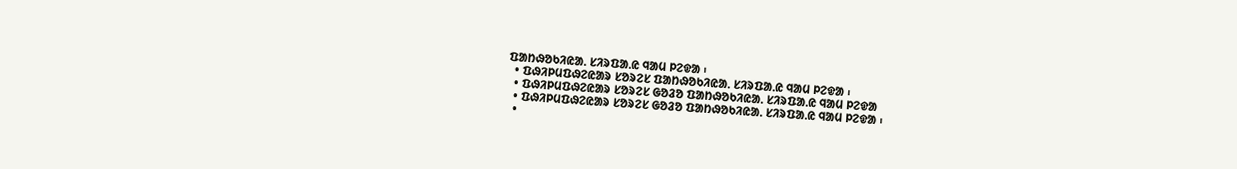ᱯᱟᱴᱷᱚᱠᱤᱭᱟᱹ ᱥᱤᱨᱯᱟᱹᱭ ᱧᱟᱢ ᱞᱮᱫᱟ ᱾
  • ᱯᱷᱤᱞᱢᱯᱷᱮᱭᱟᱨ ᱥᱚᱨᱮᱥ ᱯᱟᱴᱷᱚᱠᱤᱭᱟᱹ ᱥᱤᱨᱯᱟᱹᱭ ᱧᱟᱢ ᱞᱮᱫᱟ ᱾
  • ᱯᱷᱤᱞᱢᱯᱷᱮᱭᱟᱨ ᱥᱚᱨᱮᱥ ᱜᱚᱲᱚ ᱯᱟᱴᱷᱚᱠᱤᱭᱟᱹ ᱥᱤᱨᱯᱟᱹᱭ ᱧᱟᱢ ᱞᱮᱫᱟ
  • ᱯᱷᱤᱞᱢᱯᱷᱮᱭᱟᱨ ᱥᱚᱨᱮᱥ ᱜᱚᱲᱚ ᱯᱟᱴᱷᱚᱠᱤᱭᱟᱹ ᱥᱤᱨᱯᱟᱹᱭ ᱧᱟᱢ ᱞᱮᱫᱟ ᱾
  •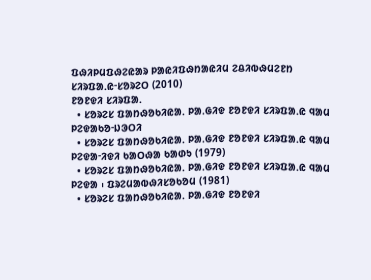ᱯᱷᱤᱞᱢᱯᱷᱮᱭᱟᱨ ᱞᱟᱭᱤᱯᱷᱴᱟᱭᱤᱢ ᱮᱪᱤᱵᱷᱢᱮᱱᱴ ᱥᱤᱨᱯᱟᱹᱭᱼᱥᱚᱨᱮᱛ (2010)
ᱱᱚᱱᱫᱤ ᱥᱤᱨᱯᱟᱹ
  • ᱥᱚᱨᱮᱥ ᱯᱟᱴᱷᱚᱠᱤᱭᱟᱹ ᱞᱟᱹᱜᱤᱫ ᱱᱚᱱᱫᱤ ᱥᱤᱨᱯᱟᱹᱭ ᱧᱟᱢ ᱞᱮᱫᱟᱠᱚᱼᱡᱳᱛᱤ
  • ᱥᱚᱨᱮᱥ ᱯᱟᱴᱷᱚᱠᱤᱭᱟᱹ ᱞᱟᱹᱜᱤᱫ ᱱᱚᱱᱫᱤ ᱥᱤᱨᱯᱟᱹᱭ ᱧᱟᱢ ᱞᱮᱫᱟᱼᱤᱫᱤ ᱠᱟᱛᱷᱟ ᱠᱟᱰᱩ (1979)
  • ᱥᱚᱨᱮᱥ ᱯᱟᱴᱷᱚᱠᱤᱭᱟᱹ ᱞᱟᱹᱜᱤᱫ ᱱᱚᱱᱫᱤ ᱥᱤᱨᱯᱟᱹᱭ ᱧᱟᱢ ᱞᱮᱫᱟ ᱾ ᱯᱨᱮᱢᱟᱵᱷᱤᱥᱚᱠᱚᱢ (1981)
  • ᱥᱚᱨᱮᱥ ᱯᱟᱴᱷᱚᱠᱤᱭᱟᱹ ᱞᱟᱹᱜᱤᱫ ᱱᱚᱱᱫᱤ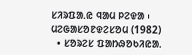ᱥᱤᱨᱯᱟᱹᱭ ᱧᱟᱢ ᱞᱮᱫᱟ ᱾ ᱢᱮᱜᱟᱥᱚᱱᱫᱮᱥᱚᱢ (1982)
  • ᱥᱚᱨᱮᱥ ᱯᱟᱴᱷᱚᱠᱤᱭᱟᱹ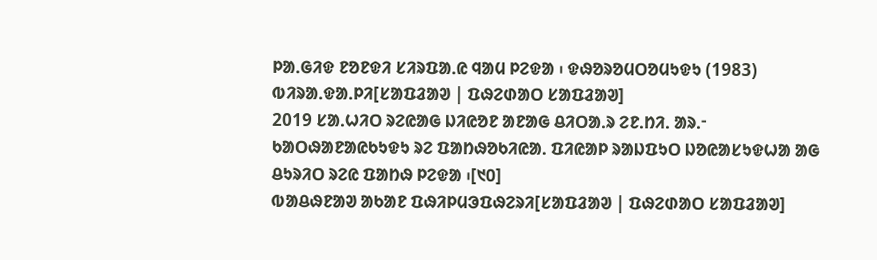ᱞᱟᱹᱜᱤᱫ ᱱᱚᱱᱫᱤ ᱥᱤᱨᱯᱟᱹᱭ ᱧᱟᱢ ᱞᱮᱫᱟ ᱾ ᱫᱷᱚᱨᱚᱢᱛᱚᱢᱩᱫᱩ (1983)
ᱵᱤᱨᱟᱹᱫᱟᱹᱞᱤ[ᱥᱟᱯᱲᱟᱣ | ᱯᱷᱮᱰᱟᱛ ᱥᱟᱯᱲᱟᱣ]
2019 ᱥᱟᱹᱦᱤᱛ ᱨᱮᱭᱟᱜ ᱡᱤᱭᱚᱱ ᱟᱱᱟᱜ ᱪᱤᱛᱟᱹᱨ ᱮᱱᱹᱴᱤᱹ ᱟᱨᱹᱼ ᱠᱟᱛᱷᱟᱱᱟᱭᱠᱩᱫᱩ ᱨᱮ ᱯᱟᱴᱷᱚᱠᱤᱭᱟᱹ ᱯᱤᱭᱟᱞ ᱨᱟᱡᱯᱩᱛ ᱡᱚᱭᱟᱥᱩᱫᱦᱟ ᱟᱜ ᱪᱩᱨᱤᱛ ᱨᱮᱭ ᱯᱟᱴᱷ ᱞᱮᱫᱟ ᱾[᱑᱐]
ᱵᱟᱪᱷᱱᱟᱣ ᱟᱠᱟᱱ ᱯᱷᱤᱞᱢᱳᱯᱷᱮᱨᱤ[ᱥᱟᱯᱲᱟᱣ | ᱯᱷᱮᱰᱟᱛ ᱥᱟᱯᱲᱟᱣ]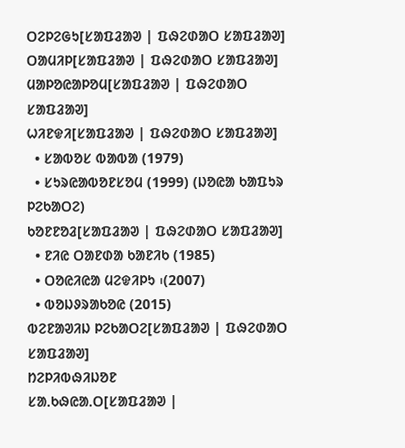ᱛᱮᱞᱮᱜᱩ[ᱥᱟᱯᱲᱟᱣ | ᱯᱷᱮᱰᱟᱛ ᱥᱟᱯᱲᱟᱣ]
ᱛᱟᱢᱤᱞ[ᱥᱟᱯᱲᱟᱣ | ᱯᱷᱮᱰᱟᱛ ᱥᱟᱯᱲᱟᱣ]
ᱢᱟᱞᱚᱭᱟᱞᱚᱢ[ᱥᱟᱯᱲᱟᱣ | ᱯᱷᱮᱰᱟᱛ ᱥᱟᱯᱲᱟᱣ]
ᱦᱤᱱᱫᱤ[ᱥᱟᱯᱲᱟᱣ | ᱯᱷᱮᱰᱟᱛ ᱥᱟᱯᱲᱟᱣ]
  • ᱥᱟᱵᱚᱥ ᱵᱟᱵᱟ (1979)
  • ᱥᱩᱨᱭᱟᱵᱚᱱᱥᱚᱢ (1999) (ᱡᱚᱭᱟ ᱠᱟᱯᱩᱨ ᱞᱮᱠᱟᱛᱮ)
ᱠᱚᱱᱱᱚᱲ[ᱥᱟᱯᱲᱟᱣ | ᱯᱷᱮᱰᱟᱛ ᱥᱟᱯᱲᱟᱣ]
  • ᱱᱤᱭ ᱛᱟᱱᱰᱟ ᱠᱟᱱᱤᱠ (1985)
  • ᱛᱚᱭᱤᱭᱟ ᱢᱮᱫᱤᱞᱩ ᱾(2007)
  • ᱵᱚᱡᱽᱨᱟᱠᱚᱭ (2015)
ᱵᱮᱱᱟᱣᱤᱡ ᱞᱮᱠᱟᱛᱮ[ᱥᱟᱯᱲᱟᱣ | ᱯᱷᱮᱰᱟᱛ ᱥᱟᱯᱲᱟᱣ]
ᱴᱮᱞᱤᱵᱷᱤᱡᱚᱱ
ᱥᱟᱹᱠᱷᱭᱟᱹᱛ[ᱥᱟᱯᱲᱟᱣ |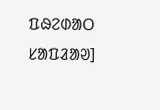ᱯᱷᱮᱰᱟᱛ ᱥᱟᱯᱲᱟᱣ]